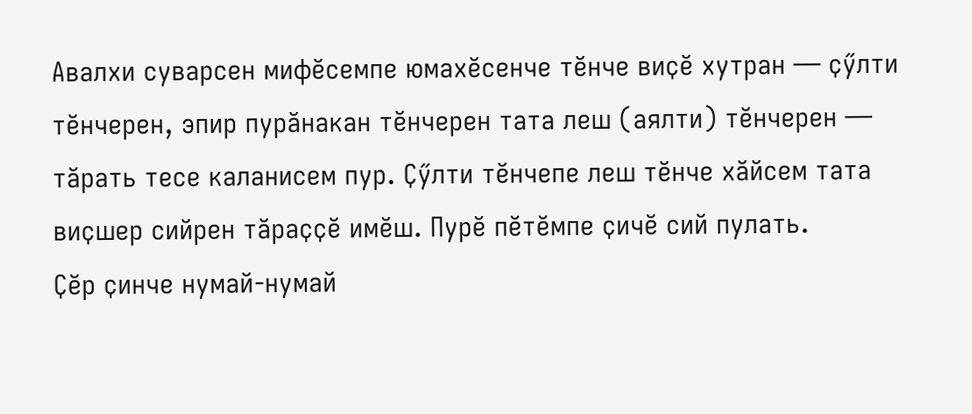Авалхи суварсен мифӗсемпе юмахӗсенче тӗнче виҫӗ хутран — ҫӳлти тӗнчерен, эпир пурӑнакан тӗнчерен тата леш (аялти) тӗнчерен — тӑрать тесе каланисем пур. Ҫӳлти тӗнчепе леш тӗнче хӑйсем тата виҫшер сийрен тӑраҫҫӗ имӗш. Пурӗ пӗтӗмпе ҫичӗ сий пулать.
Ҫӗр ҫинче нумай-нумай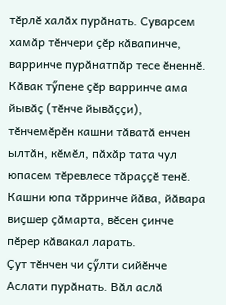тӗрлӗ халӑх пурӑнать. Суварсем хамӑр тӗнчери ҫӗр кӑвапинче, варринче пурӑнатпӑр тесе ӗненнӗ. Кӑвак тӳпене ҫӗр варринче ама йывӑҫ (тӗнче йывӑҫҫи), тӗнчемӗрӗн кашни тӑватӑ енчен ылтӑн, кӗмӗл, пӑхӑр тата чул юпасем тӗревлесе тӑраҫҫӗ тенӗ. Кашни юпа тӑрринче йӑва, йӑвара виҫшер ҫӑмарта, вӗсен ҫинче пӗрер кӑвакал ларать.
Ҫут тӗнчен чи ҫӳлти сийӗнче Аслати пурӑнать. Вӑл аслӑ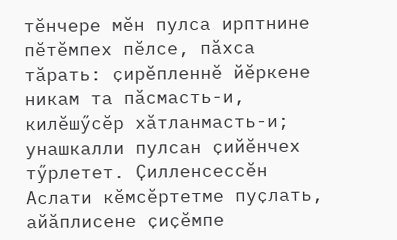тӗнчере мӗн пулса ирптнине пӗтӗмпех пӗлсе, пӑхса тӑрать: ҫирӗпленнӗ йӗркене никам та пӑсмасть-и, килӗшӳсӗр хӑтланмасть-и; унашкалли пулсан ҫийӗнчех тӳрлетет. Ҫилленсессӗн Аслати кӗмсӗртетме пуҫлать, айӑплисене ҫиҫӗмпе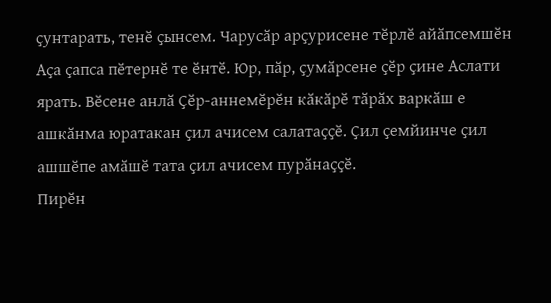ҫунтарать, тенӗ ҫынсем. Чарусӑр арҫурисене тӗрлӗ айӑпсемшӗн Аҫа ҫапса пӗтернӗ те ӗнтӗ. Юр, пӑр, ҫумӑрсене ҫӗр ҫине Аслати ярать. Вӗсене анлӑ Ҫӗр-аннемӗрӗн кӑкӑрӗ тӑрӑх варкӑш е ашкӑнма юратакан ҫил ачисем салатаҫҫӗ. Ҫил ҫемйинче ҫил ашшӗпе амӑшӗ тата ҫил ачисем пурӑнаҫҫӗ.
Пирӗн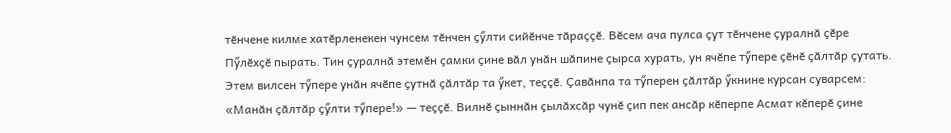тӗнчене килме хатӗрленекен чунсем тӗнчен ҫӳлти сийӗнче тӑраҫҫӗ. Вӗсем ача пулса ҫут тӗнчене ҫуралнӑ ҫӗре Пӳлӗхҫӗ пырать. Тин ҫуралнӑ этемӗн ҫамки ҫине вӑл унӑн шӑпине ҫырса хурать, ун ячӗпе тӳпере ҫӗнӗ ҫӑлтӑр ҫутать. Этем вилсен тӳпере унӑн ячӗпе ҫутнӑ ҫӑлтӑр та ӳкет, теҫҫӗ. Ҫавӑнпа та тӳперен ҫӑлтӑр ӳкнине курсан суварсем: «Манӑн ҫӑлтӑр ҫӳлти тӳпере!» — теҫҫӗ. Вилнӗ ҫыннӑн ҫылӑхсӑр чунӗ ҫип пек ансӑр кӗперпе Асмат кӗперӗ ҫине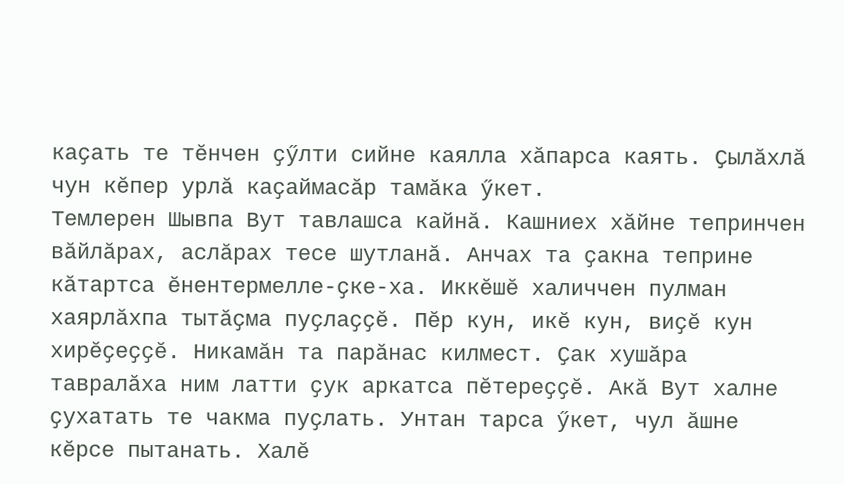каҫать те тӗнчен ҫӳлти сийне каялла хӑпарса каять. Ҫылӑхлӑ чун кӗпер урлӑ каҫаймасӑр тамӑка ӳкет.
Темлерен Шывпа Вут тавлашса кайнӑ. Кашниех хӑйне тепринчен вӑйлӑрах, аслӑрах тесе шутланӑ. Анчах та ҫакна теприне кӑтартса ӗнентермелле-ҫке-ха. Иккӗшӗ халиччен пулман хаярлӑхпа тытӑҫма пуҫлаҫҫӗ. Пӗр кун, икӗ кун, виҫӗ кун хирӗҫеҫҫӗ. Никамӑн та парӑнас килмест. Ҫак хушӑра тавралӑха ним латти ҫук аркатса пӗтереҫҫӗ. Акӑ Вут халне ҫухатать те чакма пуҫлать. Унтан тарса ӳкет, чул ӑшне кӗрсе пытанать. Халӗ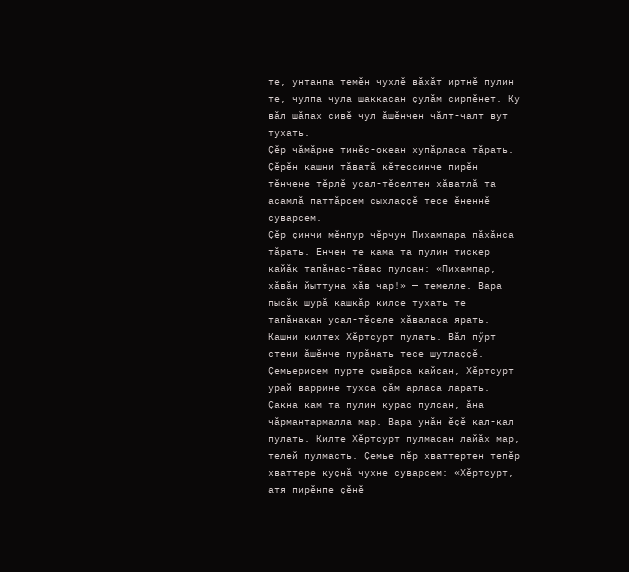те, унтанпа темӗн чухлӗ вӑхӑт иртнӗ пулин те, чулпа чула шаккасан ҫулӑм сирпӗнет. Ку вӑл шӑпах сивӗ чул ӑшӗнчен чӑлт-чалт вут тухать.
Ҫӗр чӑмӑрне тинӗс-океан хупӑрласа тӑрать. Ҫӗрӗн кашни тӑватӑ кӗтессинче пирӗн тӗнчене тӗрлӗ усал-тӗселтен хӑватлӑ та асамлӑ паттӑрсем сыхлаҫҫӗ тесе ӗненнӗ суварсем.
Ҫӗр ҫинчи мӗнпур чӗрчун Пихампара пӑхӑнса тӑрать. Енчен те кама та пулин тискер кайӑк тапӑнас-тӑвас пулсан: «Пихампар, хӑвӑн йыттуна хӑв чар!» — темелле. Вара пысӑк шурӑ кашкӑр килсе тухать те тапӑнакан усал-тӗселе хӑваласа ярать.
Кашни килтех Хӗртсурт пулать. Вӑл пӳрт стени ӑшӗнче пурӑнать тесе шутлаҫҫӗ. Ҫемьерисем пурте ҫывӑрса кайсан, Хӗртсурт урай варрине тухса ҫӑм арласа ларать. Ҫакна кам та пулин курас пулсан, ӑна чӑрмантармалла мар. Вара унӑн ӗҫӗ кал-кал пулать. Килте Хӗртсурт пулмасан лайӑх мар, телей пулмасть. Ҫемье пӗр хваттертен тепӗр хваттере куҫнӑ чухне суварсем: «Хӗртсурт, атя пирӗнпе ҫӗнӗ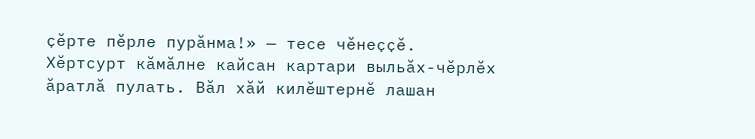ҫӗрте пӗрле пурӑнма!» — тесе чӗнеҫҫӗ.
Хӗртсурт кӑмӑлне кайсан картари выльӑх-чӗрлӗх ӑратлӑ пулать. Вӑл хӑй килӗштернӗ лашан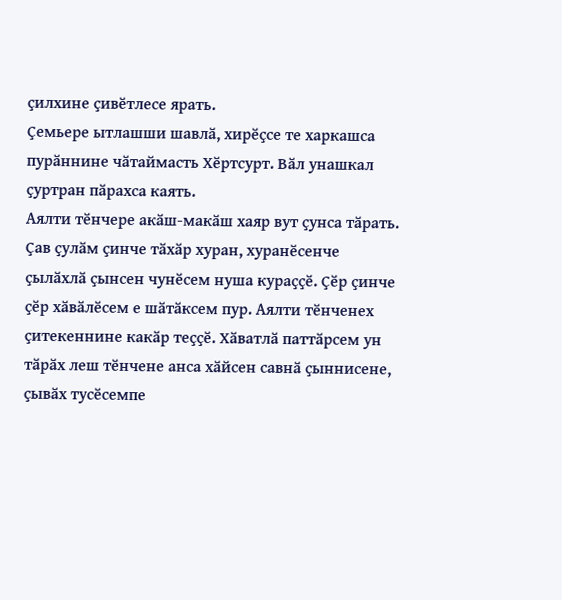ҫилхине ҫивӗтлесе ярать.
Ҫемьере ытлашши шавлӑ, хирӗҫсе те харкашса пурӑннине чӑтаймасть Хӗртсурт. Вӑл унашкал ҫуртран пӑрахса каять.
Аялти тӗнчере акӑш-макӑш хаяр вут ҫунса тӑрать. Ҫав ҫулӑм ҫинче тӑхӑр хуран, хуранӗсенче ҫылӑхлӑ ҫынсен чунӗсем нуша кураҫҫӗ. Ҫӗр ҫинче ҫӗр хӑвӑлӗсем е шӑтӑксем пур. Аялти тӗнченех ҫитекеннине какӑр теҫҫӗ. Хӑватлӑ паттӑрсем ун тӑрӑх леш тӗнчене анса хӑйсен савнӑ ҫыннисене, ҫывӑх тусӗсемпе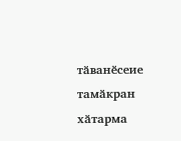тӑванӗсеие тамӑкран хӑтарма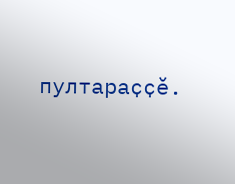пултараҫҫӗ.